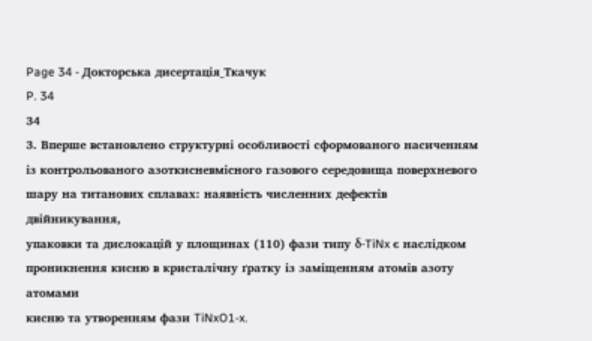Page 34 - Докторська дисертація_Ткачук
P. 34
34
3. Вперше встановлено структурні особливості сформованого насиченням
із контрольованого азоткисневмісного газового середовища поверхневого
шару на титанових сплавах: наявність численних дефектів двійникування,
упаковки та дислокацій у площинах (110) фази типу δ-TiNx є наслідком
проникнення кисню в кристалічну ґратку із заміщенням атомів азоту атомами
кисню та утворенням фази TiNxO1-x.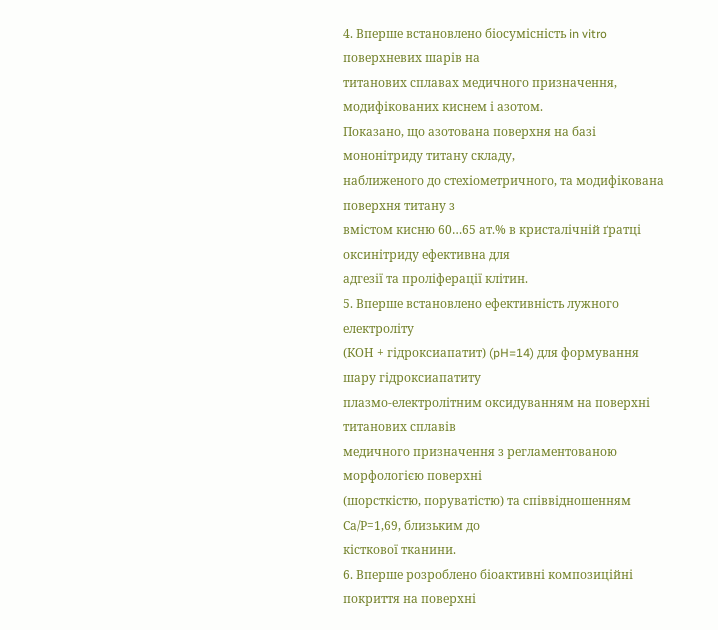4. Вперше встановлено біосумісність in vitro поверхневих шарів на
титанових сплавах медичного призначення, модифікованих киснем і азотом.
Показано, що азотована поверхня на базі мононітриду титану складу,
наближеного до стехіометричного, та модифікована поверхня титану з
вмістом кисню 60…65 ат.% в кристалічній ґратці оксинітриду ефективна для
адгезії та проліферації клітин.
5. Вперше встановлено ефективність лужного електроліту
(КОН + гідроксиапатит) (pH=14) для формування шару гідроксиапатиту
плазмо-електролітним оксидуванням на поверхні титанових сплавів
медичного призначення з регламентованою морфологією поверхні
(шорсткістю, поруватістю) та співвідношенням Са/Р=1,69, близьким до
кісткової тканини.
6. Вперше розроблено біоактивні композиційні покриття на поверхні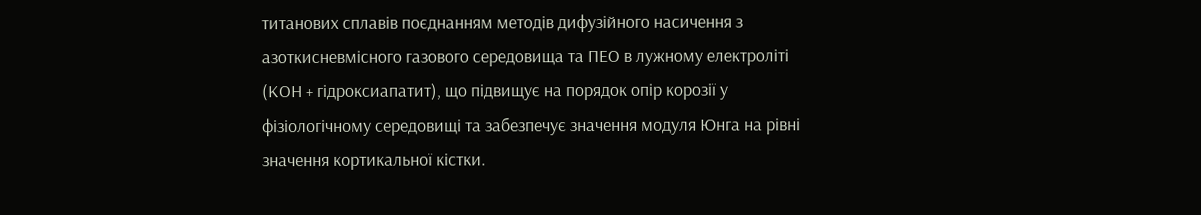титанових сплавів поєднанням методів дифузійного насичення з
азоткисневмісного газового середовища та ПЕО в лужному електроліті
(КОН + гідроксиапатит), що підвищує на порядок опір корозії у
фізіологічному середовищі та забезпечує значення модуля Юнга на рівні
значення кортикальної кістки.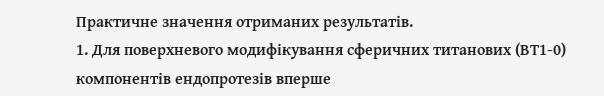Практичне значення отриманих результатів.
1. Для поверхневого модифікування сферичних титанових (ВТ1-0)
компонентів ендопротезів вперше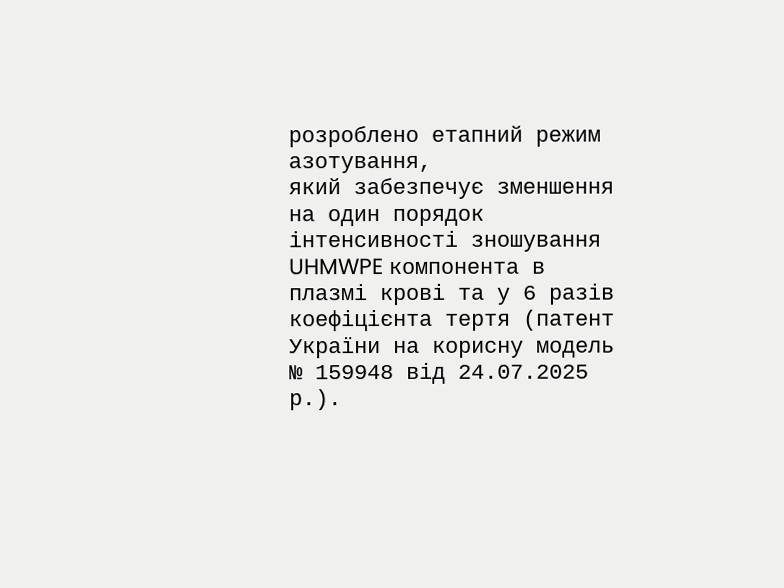розроблено етапний режим азотування,
який забезпечує зменшення на один порядок інтенсивності зношування
UHMWPE компонента в плазмі крові та у 6 разів коефіцієнта тертя (патент
України на корисну модель № 159948 від 24.07.2025 р.).